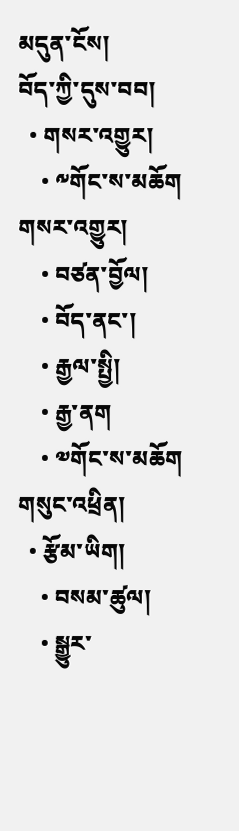མདུན་ངོས།
བོད་ཀྱི་དུས་བབ།
  • གསར་འགྱུར།
    • ༸གོང་ས་མཆོག གསར་འགྱུར།
    • བཙན་བྱོལ།
    • བོད་ནང་།
    • རྒྱལ་སྤྱི།
    • རྒྱ་ནག
    • ༧གོང་ས་མཆོག གསུང་འཕྲིན།
  • རྩོམ་ཡིག།
    • བསམ་ཚུལ།
    • སྒྱུར་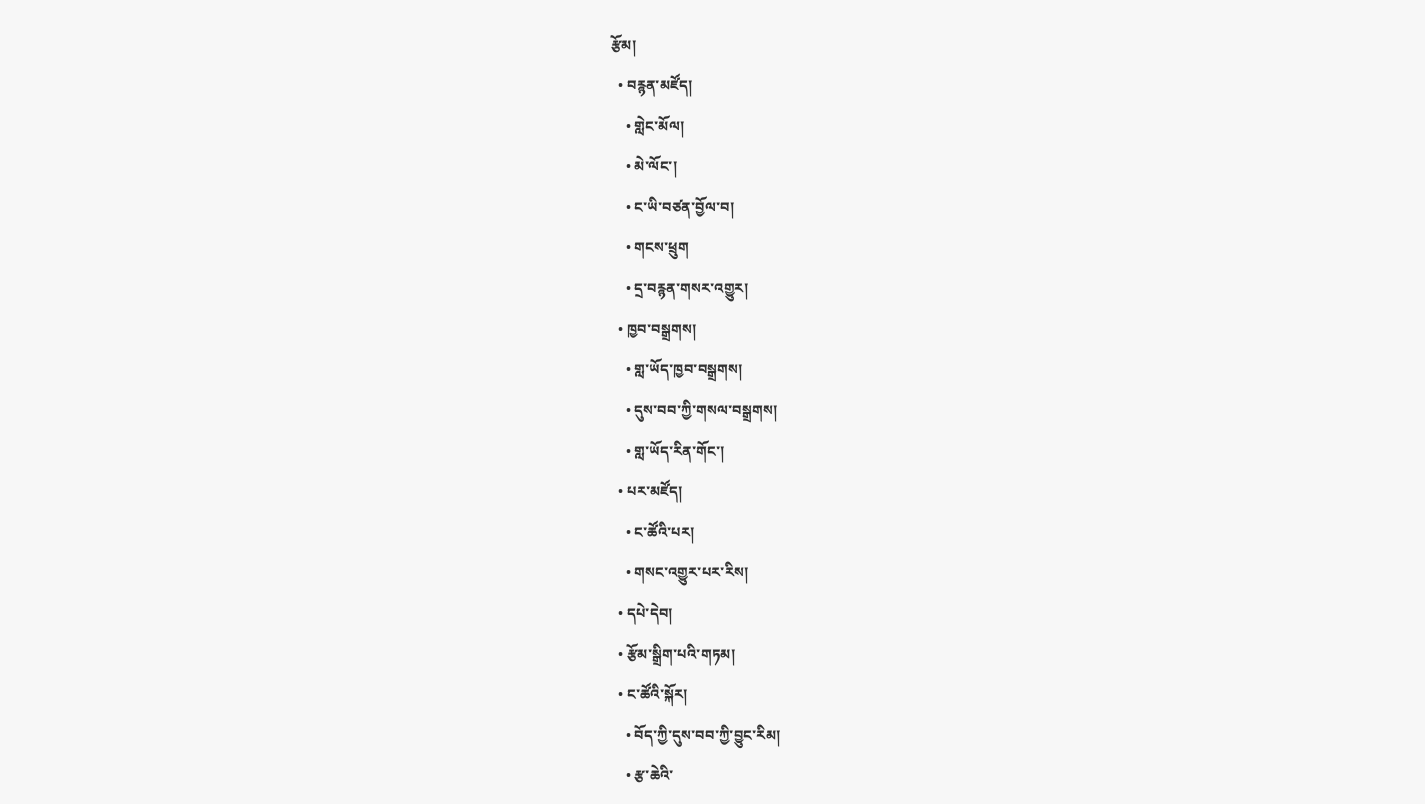རྩོམ།
  • བརྙན་མཛོད།
    • གླེང་མོལ།
    • མེ་ལོང་།
    • ང་ཡི་བཙན་བྱོལ་བ།
    • གངས་ཕྲུག
    • དྲ་བརྙན་གསར་འགྱུར།
  • ཁྱབ་བསྒྲགས།
    • གླ་ཡོད་ཁྱབ་བསྒྲགས།
    • དུས་བབ་ཀྱི་གསལ་བསྒྲགས།
    • གླ་ཡོད་རིན་གོང་།
  • པར་མཛོད།
    • ང་ཚོའི་པར།
    • གསང་འགྱུར་པར་རིས།
  • དཔེ་དེབ།
  • རྩོམ་སྒྲིག་པའི་གཏམ།
  • ང་ཚོའི་སྐོར།
    • བོད་ཀྱི་དུས་བབ་ཀྱི་བྱུང་རིམ།
    • རྩ་ཆེའི་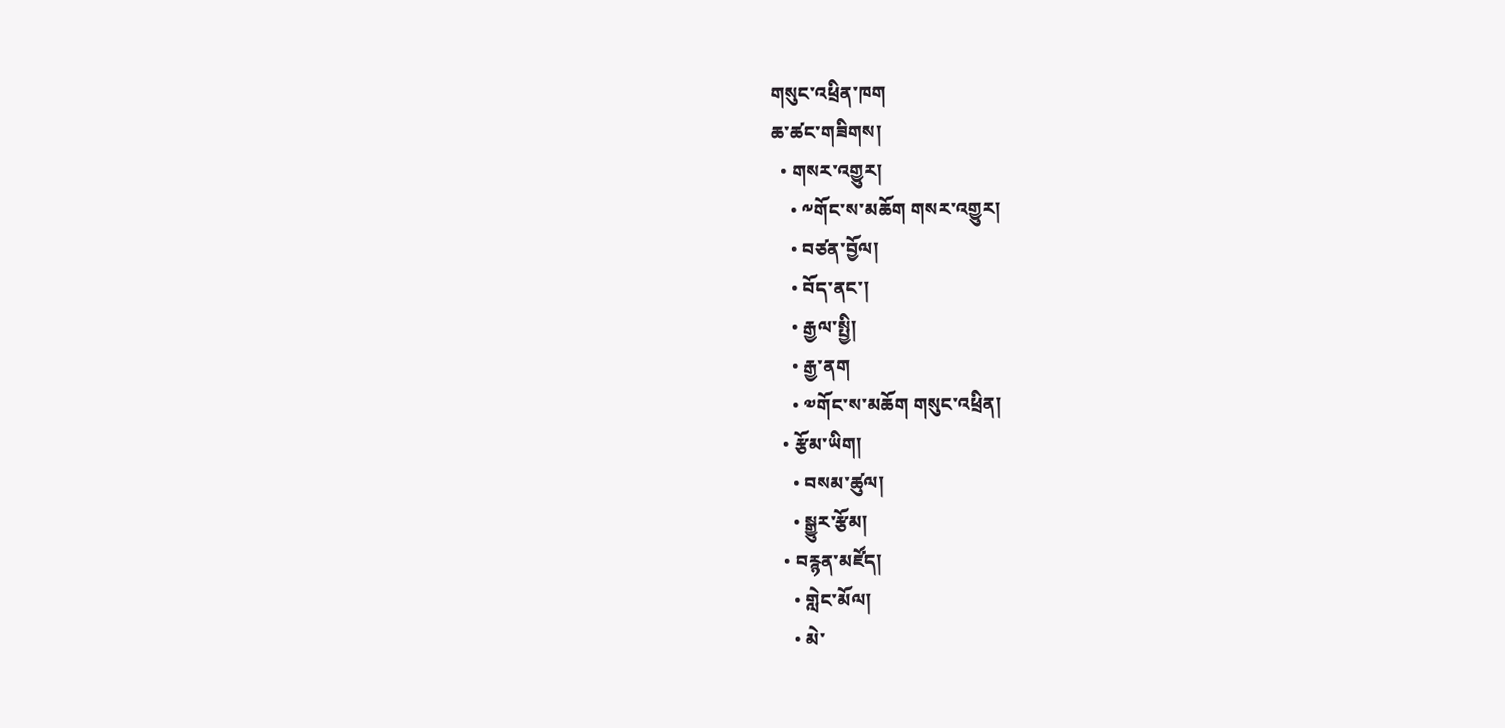གསུང་འཕྲིན་ཁག
ཆ་ཚང་གཟིགས།
  • གསར་འགྱུར།
    • ༸གོང་ས་མཆོག གསར་འགྱུར།
    • བཙན་བྱོལ།
    • བོད་ནང་།
    • རྒྱལ་སྤྱི།
    • རྒྱ་ནག
    • ༧གོང་ས་མཆོག གསུང་འཕྲིན།
  • རྩོམ་ཡིག།
    • བསམ་ཚུལ།
    • སྒྱུར་རྩོམ།
  • བརྙན་མཛོད།
    • གླེང་མོལ།
    • མེ་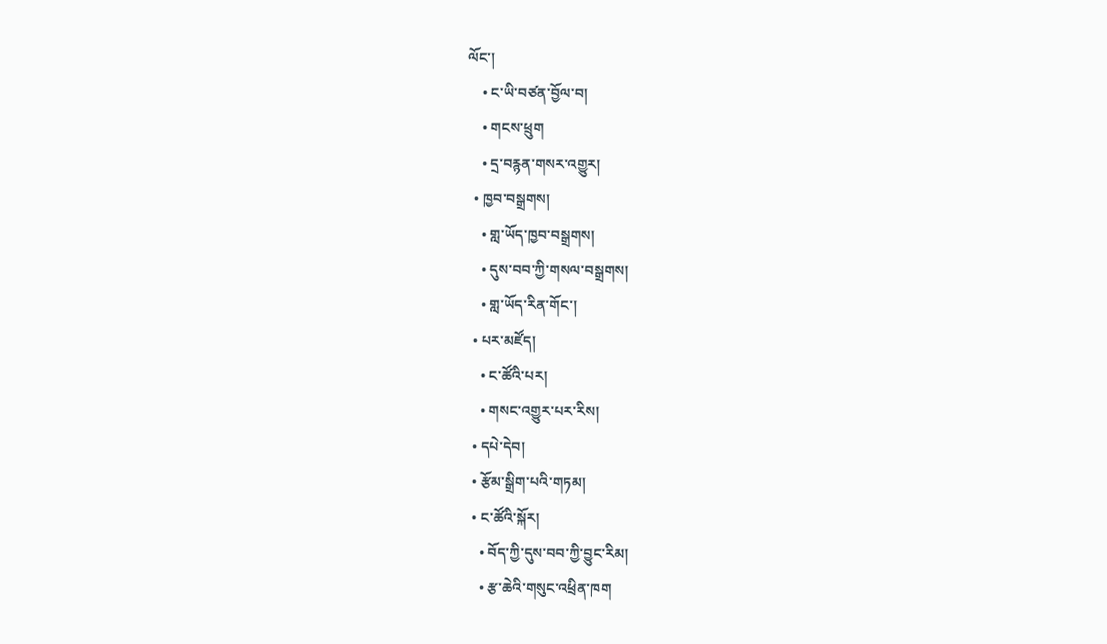ལོང་།
    • ང་ཡི་བཙན་བྱོལ་བ།
    • གངས་ཕྲུག
    • དྲ་བརྙན་གསར་འགྱུར།
  • ཁྱབ་བསྒྲགས།
    • གླ་ཡོད་ཁྱབ་བསྒྲགས།
    • དུས་བབ་ཀྱི་གསལ་བསྒྲགས།
    • གླ་ཡོད་རིན་གོང་།
  • པར་མཛོད།
    • ང་ཚོའི་པར།
    • གསང་འགྱུར་པར་རིས།
  • དཔེ་དེབ།
  • རྩོམ་སྒྲིག་པའི་གཏམ།
  • ང་ཚོའི་སྐོར།
    • བོད་ཀྱི་དུས་བབ་ཀྱི་བྱུང་རིམ།
    • རྩ་ཆེའི་གསུང་འཕྲིན་ཁག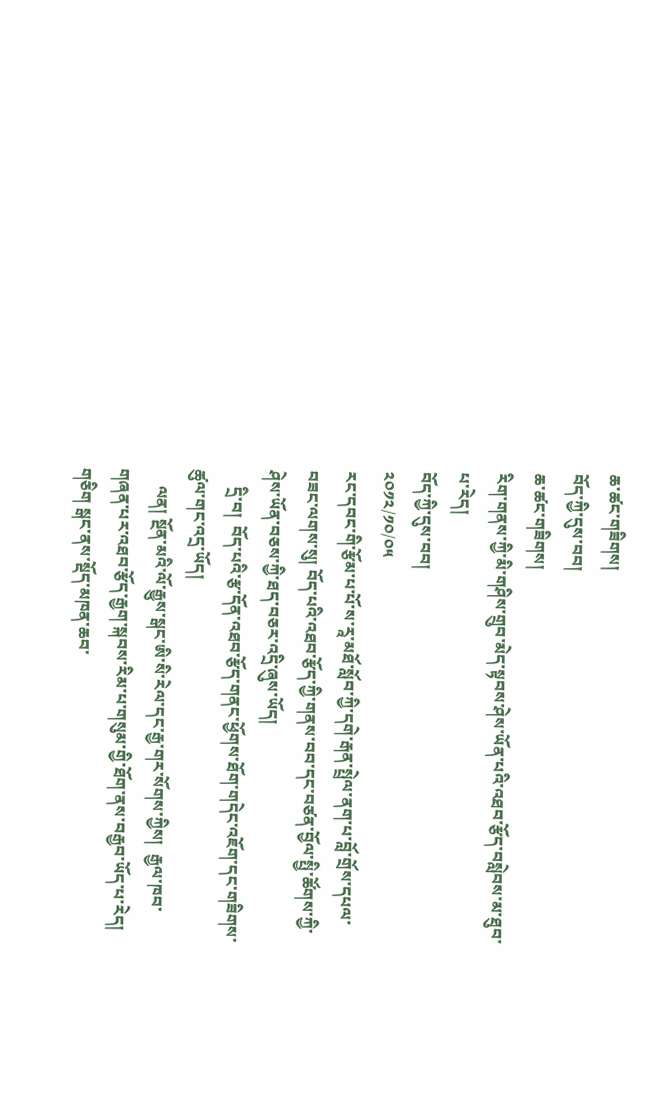ཆ་ཚང་གཟིགས།
བོད་ཀྱི་དུས་བབ།
ཆ་ཚང་གཟིགས།
རིག་གནས་ཀྱི་མི་གཤིས་གྲུབ་མེད་སྟབས་ཤེས་ཡོན་པའི་འཐབ་རྩོད་བསླེབས་མ་ཐུབ་པ་རེད།
བོད་ཀྱི་དུས་བབ།
༢༠༡༢/༡༠/༠༥
རང་དབང་གི་རྩོམ་པ་པོ་ས་རཱ་མཐོ་སློབ་ཀྱི་དགེ་རྒན་སྤྲེལ་ནག་པ་བློ་གྲོས་དཔལ་བཟང་ལགས་སུ། བོད་པའི་འཐབ་རྩོད་ཀྱི་གནས་བབ་དང་བཙན་བྱོལ་སྤྱི་ཚོགས་ཀྱི་ཤེས་ཡོན་བཅས་ཀྱི་ཐད་བཅར་འདྲི་ཞུས་ཡོད།
    དྲི་བ།  བོད་པའི་རྩ་དོན་འཐབ་རྩོད་གནང་ཕྱོགས་ཐོག་གདེང་འཇོག་དང་གཟིགས་ཚུལ་གང་འདྲ་ཡོད།
    ལན། སྔོན་མའི་ལོ་རྒྱུས་སྒང་ཨི་སི་རེལ་དང་རྒྱ་གར་སོགས་ཀྱིས།  རྒྱལ་ཁབ་གཞན་པར་འཐབ་རྩོད་རྒྱག་སྐབས་རིམ་པ་གསུམ་གྱི་ཐོག་ནས་བརྒྱབ་ཡོད་པ་རེད། གཅིག སྒང་ནས་སྡོད་མཁན་ཆབ་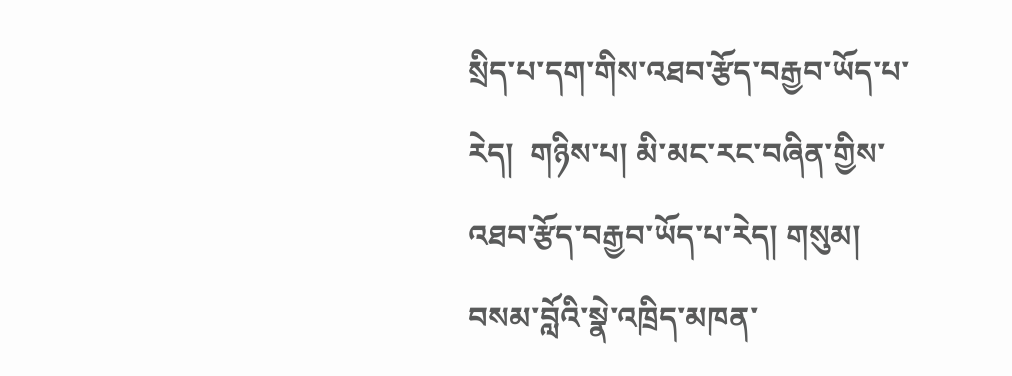སྲིད་པ་དག་གིས་འཐབ་རྩོད་བརྒྱབ་ཡོད་པ་རེད།  གཉིས་པ། མི་མང་རང་བཞིན་གྱིས་འཐབ་རྩོད་བརྒྱབ་ཡོད་པ་རེད། གསུམ། བསམ་བློའི་སྣེ་འཁྲིད་མཁན་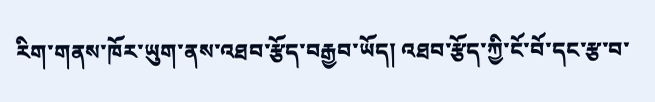རིག་གནས་ཁོར་ཡུག་ནས་འཐབ་རྩོད་བརྒྱབ་ཡོད། འཐབ་རྩོད་ཀྱི་ངོ་བོ་དང་རྩ་བ་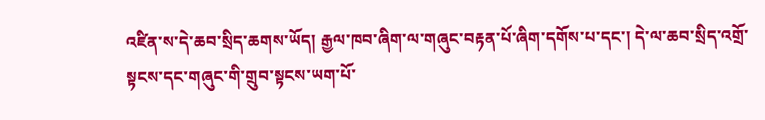འཛིན་ས་དེ་ཆབ་སྲིད་ཆགས་ཡོད། རྒྱལ་ཁབ་ཞིག་ལ་གཞུང་བརྟན་པོ་ཞིག་དགོས་པ་དང་། དེ་ལ་ཆབ་སྲིད་འགྲོ་སྟངས་དང་གཞུང་གི་གྲུབ་སྟངས་ཡག་པོ་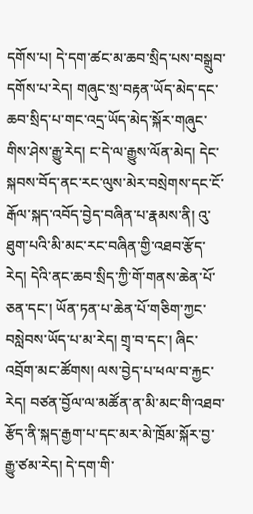དགོས་པ། དེ་དག་ཚང་མ་ཆབ་སྲིད་པས་བསྒྲུབ་དགོས་པ་རེད། གཞུང་སྲ་བརྟན་ཡོད་མེད་དང་ཆབ་སྲིད་པ་གང་འདྲ་ཡོད་མེད་སྐོར་གཞུང་གིས་ཤེས་རྒྱུ་རེད། ང་དེ་ལ་རྒྱུས་ལོན་མེད། དེང་སྐབས་བོད་ནང་རང་ལུས་མེར་བསྲེགས་དང་ངོ་རྒོལ་སྐད་འབོད་བྱེད་བཞིན་པ་རྣམས་ནི། འུ་ཐུག་པའི་མི་མང་རང་བཞིན་གྱི་འཐབ་རྩོད་རེད། དེའི་ནང་ཆབ་སྲིད་ཀྱི་གོ་གནས་ཆེན་པོ་ཅན་དང་། ཡོན་ཏན་པ་ཆེན་པོ་གཅིག་ཀྱང་བསླེབས་ཡོད་པ་མ་རེད། གྲྭ་བ་དང་། ཞིང་འབྲོག་མང་ཚོགས། ལས་བྱེད་པ་ཕལ་བ་རྐྱང་རེད། བཙན་བྱོལ་ལ་མཚོན་ན་མི་མང་གི་འཐབ་རྩོད་ནི་སྐད་རྒྱག་པ་དང་མར་མེ་ཁྲོམ་སྐོར་བྱ་རྒྱུ་ཙམ་རེད། དེ་དག་གི་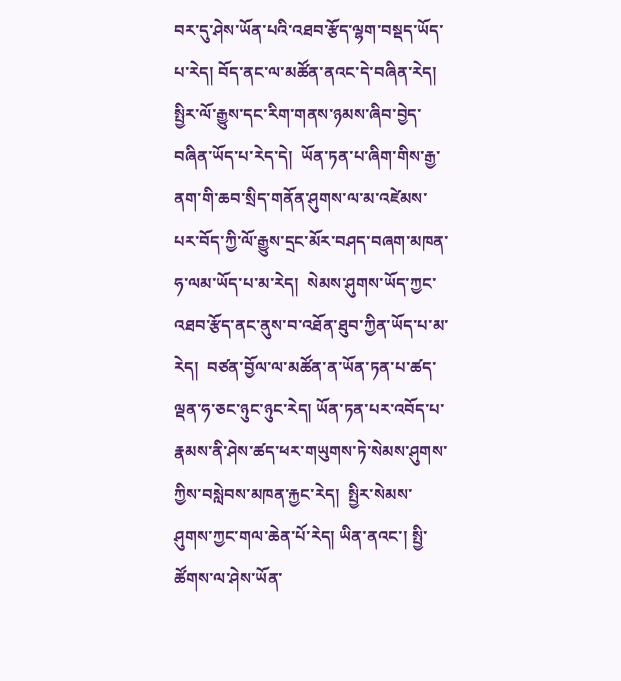བར་དུ་ཤེས་ཡོན་པའི་འཐབ་རྩོད་ལྷག་བསྡད་ཡོད་པ་རེད། བོད་ནང་ལ་མཚོན་ནའང་དེ་བཞིན་རེད། སྤྱིར་ལོ་རྒྱུས་དང་རིག་གནས་ཉམས་ཞིབ་བྱེད་བཞིན་ཡོད་པ་རེད་དེ།  ཡོན་ཏན་པ་ཞིག་གིས་རྒྱ་ནག་གི་ཆབ་སྲིད་གནོན་ཤུགས་ལ་མ་འཛེམས་པར་བོད་ཀྱི་ལོ་རྒྱུས་དྲང་མོར་བཤད་བཞག་མཁན་ཧ་ལམ་ཡོད་པ་མ་རེད།  སེམས་ཤུགས་ཡོད་ཀྱང་འཐབ་རྩོད་ནང་ནུས་བ་འཐོན་ཐུབ་ཀྱིན་ཡོད་པ་མ་རེད།  བཙན་བྱོལ་ལ་མཚོན་ན་ཡོན་ཏན་པ་ཚད་ལྡན་ཧ་ཅང་ཉུང་ཉུང་རེད། ཡོན་ཏན་པར་འབོད་པ་རྣམས་ནི་ཤེས་ཚད་ཕར་གཡུགས་ཏེ་སེམས་ཤུགས་ཀྱིས་བསླེབས་མཁན་རྐྱང་རེད།  སྤྱིར་སེམས་ཤུགས་ཀྱང་གལ་ཆེན་པོ་རེད། ཡིན་ནའང་། སྤྱི་ཚོགས་ལ་ཤེས་ཡོན་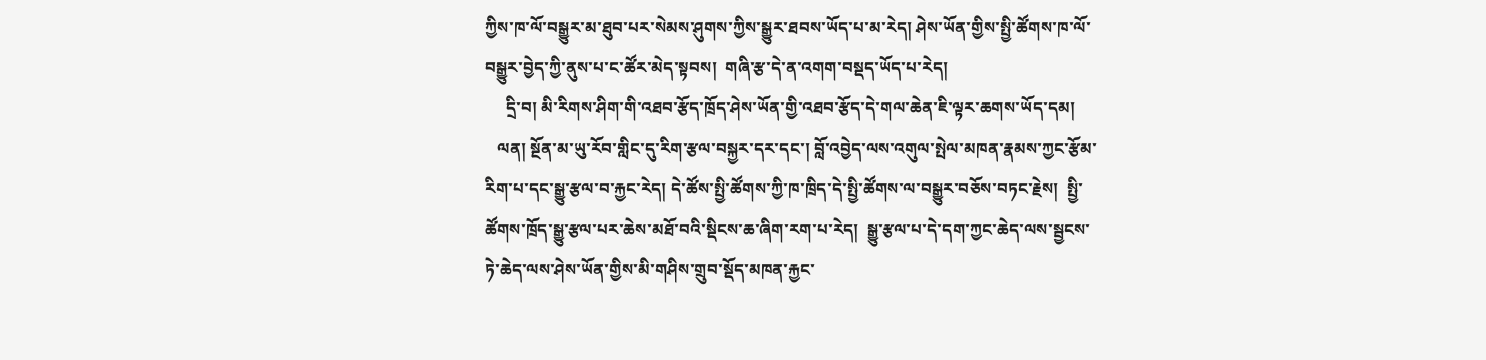ཀྱིས་ཁ་ལོ་བསྒྱུར་མ་ཐུབ་པར་སེམས་ཤུགས་ཀྱིས་སྒྱུར་ཐབས་ཡོད་པ་མ་རེད། ཤེས་ཡོན་གྱིས་སྤྱི་ཚོགས་ཁ་ལོ་བསྒྱུར་བྱེད་ཀྱི་ནུས་པ་ང་ཚོར་མེད་སྟབས།  གཞི་རྩ་དེ་ན་འགག་བསྡད་ཡོད་པ་རེད།
     དྲི་བ། མི་རིགས་ཤིག་གི་འཐབ་རྩོད་ཁྲོད་ཤེས་ཡོན་གྱི་འཐབ་རྩོད་དེ་གལ་ཆེན་ཇི་ལྟར་ཆགས་ཡོད་དམ།
   ལན། སྔོན་མ་ཡུ་རོབ་གླིང་དུ་རིག་རྩལ་བསྐྱར་དར་དང་། བློ་འབྱེད་ལས་འགུལ་སྤེལ་མཁན་རྣམས་ཀྱང་རྩོམ་རིག་པ་དང་སྒྱུ་རྩལ་བ་རྐྱང་རེད། དེ་ཚོས་སྤྱི་ཚོགས་ཀྱི་ཁ་ཁྲིད་དེ་སྤྱི་ཚོགས་ལ་བསྒྱུར་བཅོས་བཏང་རྗེས།  སྤྱི་ཚོགས་ཁྲོད་སྒྱུ་རྩལ་པར་ཆེས་མཐོ་བའི་སྡིངས་ཆ་ཞིག་རག་པ་རེད།  སྒྱུ་རྩལ་པ་དེ་དག་ཀྱང་ཆེད་ལས་སྦྱངས་ཏེ་ཆེད་ལས་ཤེས་ཡོན་གྱིས་མི་གཤིས་གྲུབ་སྡོད་མཁན་རྐྱང་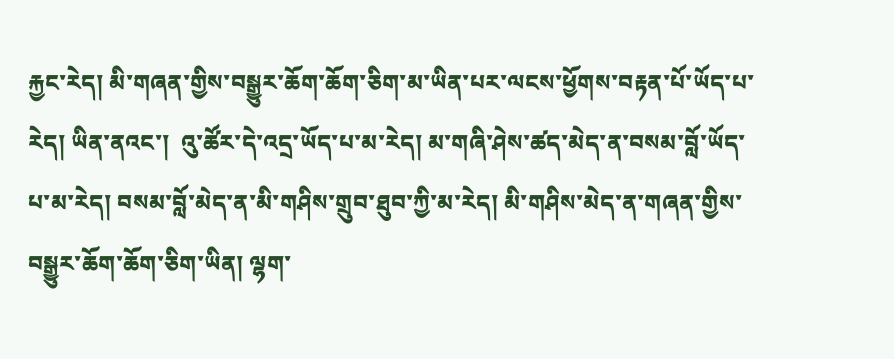རྐྱང་རེད། མི་གཞན་གྱིས་བསྒྱུར་ཆོག་ཆོག་ཅིག་མ་ཡིན་པར་ལངས་ཕྱོགས་བརྟན་པོ་ཡོད་པ་རེད། ཡིན་ནའང་།  འུ་ཚོར་དེ་འདྲ་ཡོད་པ་མ་རེད། མ་གཞི་ཤེས་ཚད་མེད་ན་བསམ་བློ་ཡོད་པ་མ་རེད། བསམ་བློ་མེད་ན་མི་གཤིས་གྲུབ་ཐུབ་ཀྱི་མ་རེད། མི་གཤིས་མེད་ན་གཞན་གྱིས་བསྒྱུར་ཆོག་ཆོག་ཅིག་ཡིན། ལྷག་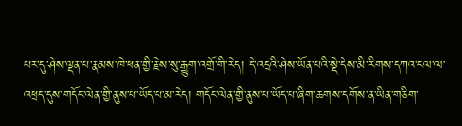པར་དུ་ཤེས་ལྡན་པ་རྣམས་ཁེ་ཕན་གྱི་རྗེས་སུ་རྒྱུག་འགྲོ་གི་རེད། དེ་འདྲའི་ཤེས་ཡོན་པའི་སྡེ་དེས་མི་རིགས་དཀའ་ངལ་ལ་འཕྲད་དུས་གདོང་ལེན་གྱི་ནུས་པ་ཡོད་པ་མ་རེད། གདོང་ལེན་གྱི་ནུས་པ་ཡོད་པ་ཞིག་ཆགས་དགོས་ན་ཡིན་གཅིག་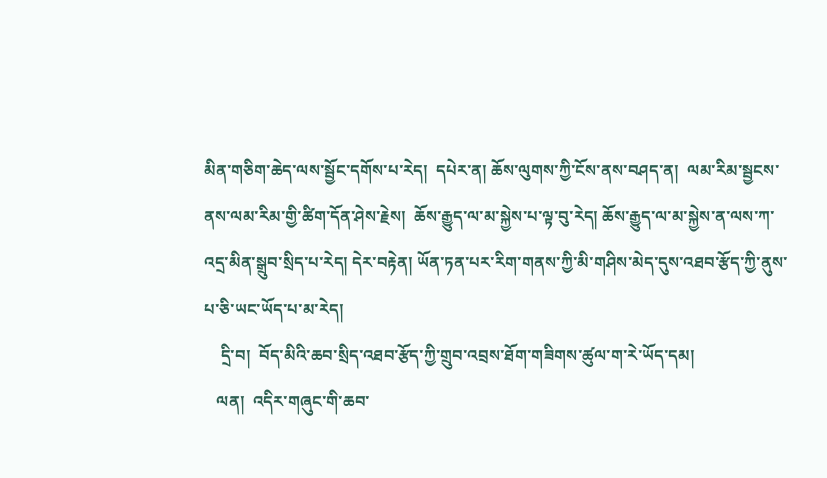མིན་གཅིག་ཆེད་ལས་སྦྱོང་དགོས་པ་རེད།  དཔེར་ན། ཆོས་ལུགས་ཀྱི་ངོས་ནས་བཤད་ན།  ལམ་རིམ་སྦྱངས་ནས་ལམ་རིམ་གྱི་ཚིག་དོན་ཤེས་རྗེས།  ཆོས་རྒྱུད་ལ་མ་སྐྱེས་པ་ལྟ་བུ་རེད། ཆོས་རྒྱུད་ལ་མ་སྐྱེས་ན་ལས་ཀ་འདྲ་མིན་སྒྲུབ་སྲིད་པ་རེད། དེར་བརྟེན། ཡོན་ཏན་པར་རིག་གནས་ཀྱི་མི་གཤིས་མེད་དུས་འཐབ་རྩོད་ཀྱི་ནུས་པ་ཅི་ཡང་ཡོད་པ་མ་རེད།
    དྲི་བ།  བོད་མིའི་ཆབ་སྲིད་འཐབ་རྩོད་ཀྱི་གྲུབ་འབྲས་ཐོག་གཟིགས་ཚུལ་ག་རེ་ཡོད་དམ།
   ལན།  འདིར་གཞུང་གི་ཆབ་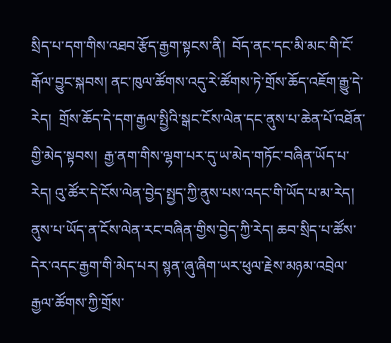སྲིད་པ་དག་གིས་འཐབ་རྩོད་རྒྱག་སྟངས་ནི།  བོད་ནང་དང་མི་མང་གི་ངོ་རྒོལ་བྱུང་སྐབས། ནང་ཁུལ་ཚོགས་འདུ་རེ་ཚོགས་ཏེ་གྲོས་ཆོད་འཇོག་རྒྱུ་དེ་རེད།  གྲོས་ཆོད་དེ་དག་རྒྱལ་སྤྱིའི་སྒང་ངོས་ལེན་དང་ནུས་པ་ཆེན་པོ་འཐོན་གྱི་མེད་སྟབས།  རྒྱ་ནག་གིས་ལྷག་པར་དུ་ཡ་མེད་གཏོང་བཞིན་ཡོད་པ་རེད། འུ་ཚོར་དེ་ངོས་ལེན་བྱེད་སྤྱད་ཀྱི་ནུས་པས་འདང་གི་ཡོད་པ་མ་རེད། ནུས་པ་ཡོད་ན་ངོས་ལེན་རང་བཞིན་གྱིས་བྱེད་ཀྱི་རེད། ཆབ་སྲིད་པ་ཚོས་དེར་འདང་རྒྱག་གི་མེད་པར། སྙན་ཞུ་ཞིག་ཡར་ཕུལ་རྗེས་མཉམ་འབྲེལ་རྒྱལ་ཚོགས་ཀྱི་གྲོས་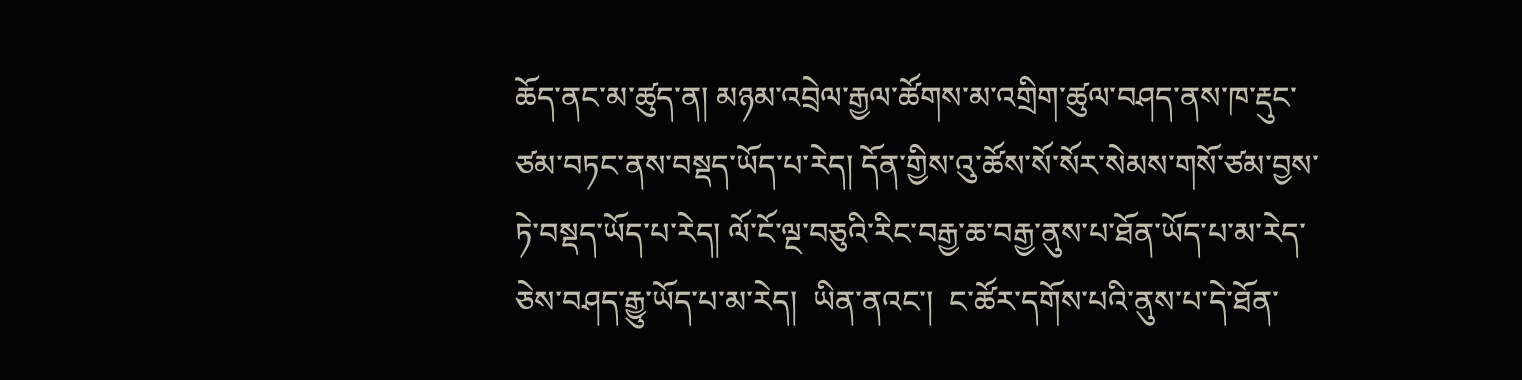ཆོད་ནང་མ་ཚུད་ན། མཉམ་འབྲེལ་རྒྱལ་ཚོགས་མ་འགྲིག་ཚུལ་བཤད་ནས་ཁ་རྡུང་ཙམ་བཏང་ནས་བསྡད་ཡོད་པ་རེད། དོན་གྱིས་འུ་ཚོས་སོ་སོར་སེམས་གསོ་ཙམ་བྱས་ཏེ་བསྡད་ཡོད་པ་རེད། ལོ་ངོ་ལྔ་བཅུའི་རིང་བརྒྱ་ཆ་བརྒྱ་ནུས་པ་ཐོན་ཡོད་པ་མ་རེད་ཅེས་བཤད་རྒྱུ་ཡོད་པ་མ་རེད།  ཡིན་ནའང་།  ང་ཚོར་དགོས་པའི་ནུས་པ་དེ་ཐོན་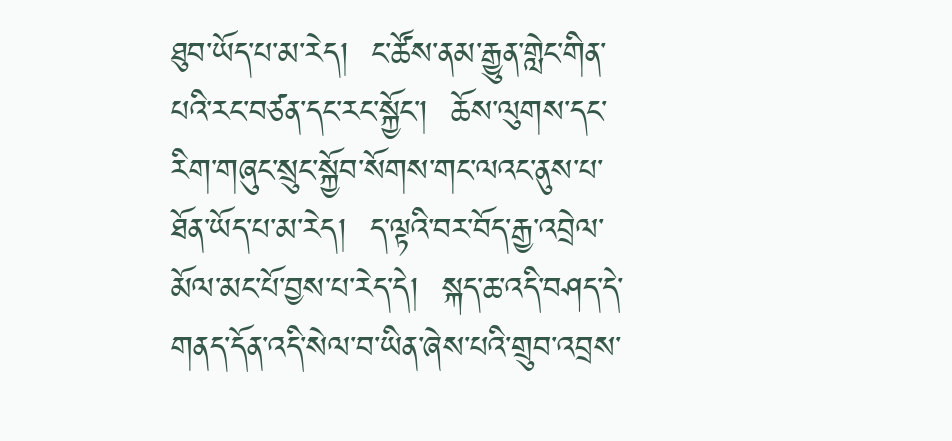ཐུབ་ཡོད་པ་མ་རེད།  ང་ཚོས་ནམ་རྒྱུན་གླེང་གིན་པའི་རང་བཙན་དང་རང་སྐྱོང་།  ཆོས་ལུགས་དང་རིག་གཞུང་སྲུང་སྐྱོབ་སོགས་གང་ལའང་ནུས་པ་ཐོན་ཡོད་པ་མ་རེད།  ད་ལྟའི་བར་བོད་རྒྱ་འབྲེལ་མོལ་མང་པོ་བྱས་པ་རེད་དེ།  སྐད་ཆ་འདི་བཤད་དེ་གནད་དོན་འདི་སེལ་བ་ཡིན་ཞེས་པའི་གྲུབ་འབྲས་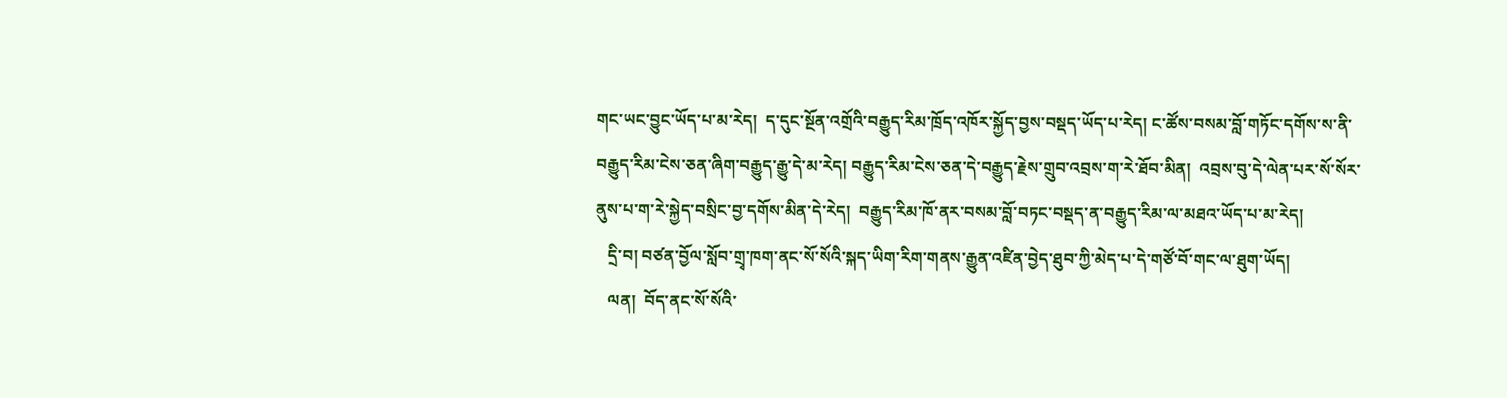གང་ཡང་བྱུང་ཡོད་པ་མ་རེད།  ད་དུང་སྔོན་འགྲོའི་བརྒྱུད་རིམ་ཁྲོད་འཁོར་སྐྱོད་བྱས་བསྡད་ཡོད་པ་རེད། ང་ཚོས་བསམ་བློ་གཏོང་དགོས་ས་ནི་བརྒྱུད་རིམ་ངེས་ཅན་ཞིག་བརྒྱུད་རྒྱུ་དེ་མ་རེད། བརྒྱུད་རིམ་ངེས་ཅན་དེ་བརྒྱུད་རྗེས་གྲུབ་འབྲས་ག་རེ་ཐོབ་མིན།  འབྲས་བུ་དེ་ལེན་པར་སོ་སོར་ནུས་པ་ག་རེ་སྐྱེད་བསྲིང་བྱ་དགོས་མིན་དེ་རེད།  བརྒྱུད་རིམ་ཁོ་ནར་བསམ་བློ་བཏང་བསྡད་ན་བརྒྱུད་རིམ་ལ་མཐའ་ཡོད་པ་མ་རེད།
   དྲི་བ། བཙན་བྱོལ་སློབ་གྲྭ་ཁག་ནང་སོ་སོའི་སྐད་ཡིག་རིག་གནས་རྒྱུན་འཛིན་བྱེད་ཐུབ་ཀྱི་མེད་པ་དེ་གཙོ་བོ་གང་ལ་ཐུག་ཡོད།
   ལན།  བོད་ནང་སོ་སོའི་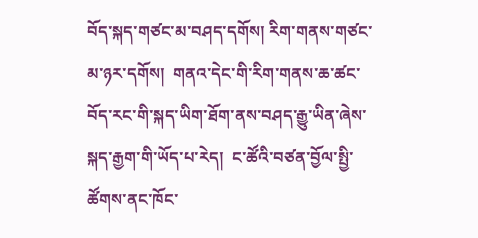བོད་སྐད་གཙང་མ་བཤད་དགོས། རིག་གནས་གཙང་མ་ཉར་དགོས།  གནའ་དེང་གི་རིག་གནས་ཆ་ཚང་བོད་རང་གི་སྐད་ཡིག་ཐོག་ནས་བཤད་རྒྱུ་ཡིན་ཞེས་སྐད་རྒྱག་གི་ཡོད་པ་རེད།  ང་ཚོའི་བཙན་བྱོལ་སྤྱི་ཚོགས་ནང་ཁོང་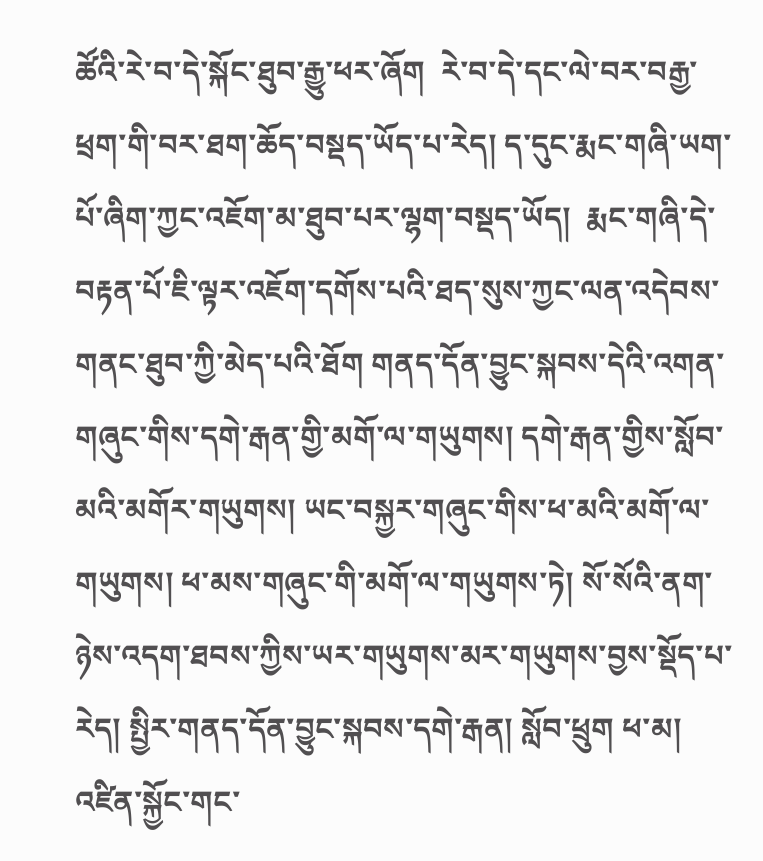ཚོའི་རེ་བ་དེ་སྐོང་ཐུབ་རྒྱུ་ཕར་ཞོག  རེ་བ་དེ་དང་ལེ་བར་བརྒྱ་ཕྲག་གི་བར་ཐག་ཆོད་བསྡད་ཡོད་པ་རེད། ད་དུང་རྨང་གཞི་ཡག་པོ་ཞིག་ཀྱང་འཇོག་མ་ཐུབ་པར་ལྷག་བསྡད་ཡོད།  རྨང་གཞི་དེ་བརྟན་པོ་ཇི་ལྟར་འཇོག་དགོས་པའི་ཐད་སུས་ཀྱང་ལན་འདེབས་གནང་ཐུབ་ཀྱི་མེད་པའི་ཐོག གནད་དོན་བྱུང་སྐབས་དེའི་འགན་གཞུང་གིས་དགེ་རྒན་གྱི་མགོ་ལ་གཡུགས། དགེ་རྒན་གྱིས་སློབ་མའི་མགོར་གཡུགས། ཡང་བསྐྱར་གཞུང་གིས་ཕ་མའི་མགོ་ལ་གཡུགས། ཕ་མས་གཞུང་གི་མགོ་ལ་གཡུགས་ཏེ། སོ་སོའི་ནག་ཉེས་འདག་ཐབས་ཀྱིས་ཡར་གཡུགས་མར་གཡུགས་བྱས་སྡོད་པ་རེད། སྤྱིར་གནད་དོན་བྱུང་སྐབས་དགེ་རྒན། སློབ་ཕྲུག ཕ་མ། འཛིན་སྐྱོང་གང་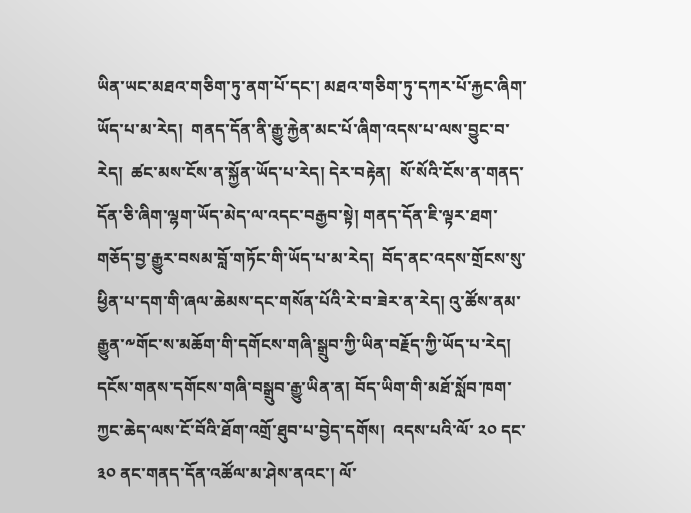ཡིན་ཡང་མཐའ་གཅིག་ཏུ་ནག་པོ་དང་། མཐའ་གཅིག་ཏུ་དཀར་པོ་རྐྱང་ཞིག་ཡོད་པ་མ་རེད།  གནད་དོན་ནི་རྒྱུ་རྐྱེན་མང་པོ་ཞིག་འདས་པ་ལས་བྱུང་བ་རེད།  ཚང་མས་ངོས་ན་སྐྱོན་ཡོད་པ་རེད། དེར་བརྟེན།  སོ་སོའི་ངོས་ན་གནད་དོན་ཅི་ཞིག་ལྷག་ཡོད་མེད་ལ་འདང་བརྒྱབ་སྟེ། གནད་དོན་ཇི་ལྟར་ཐག་གཅོད་བྱ་རྒྱུར་བསམ་བློ་གཏོང་གི་ཡོད་པ་མ་རེད།  བོད་ནང་འདས་གྲོངས་སུ་ཕྱིན་པ་དག་གི་ཞལ་ཆེམས་དང་གསོན་པོའི་རེ་བ་ཟེར་ན་རེད། འུ་ཚོས་ནམ་རྒྱུན་༸གོང་ས་མཆོག་གི་དགོངས་གཞི་སྒྲུབ་ཀྱི་ཡིན་བརྗོད་ཀྱི་ཡོད་པ་རེད། དངོས་གནས་དགོངས་གཞི་བསྒྲུབ་རྒྱུ་ཡིན་ན། བོད་ཡིག་གི་མཐོ་སློབ་ཁག་ཀྱང་ཆེད་ལས་ངོ་བོའི་ཐོག་འགྲོ་ཐུབ་པ་བྱེད་དགོས།  འདས་པའི་ལོ་ ༢༠ དང་ ༣༠ ནང་གནད་དོན་འཚོལ་མ་ཤེས་ནའང་། ལོ་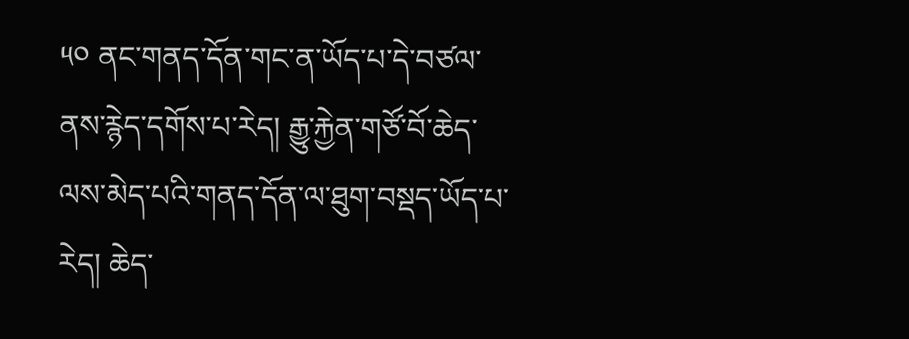༥༠ ནང་གནད་དོན་གང་ན་ཡོད་པ་དེ་བཙལ་ནས་རྙེད་དགོས་པ་རེད། རྒྱུ་རྐྱེན་གཙོ་བོ་ཆེད་ལས་མེད་པའི་གནད་དོན་ལ་ཐུག་བསྡད་ཡོད་པ་རེད། ཆེད་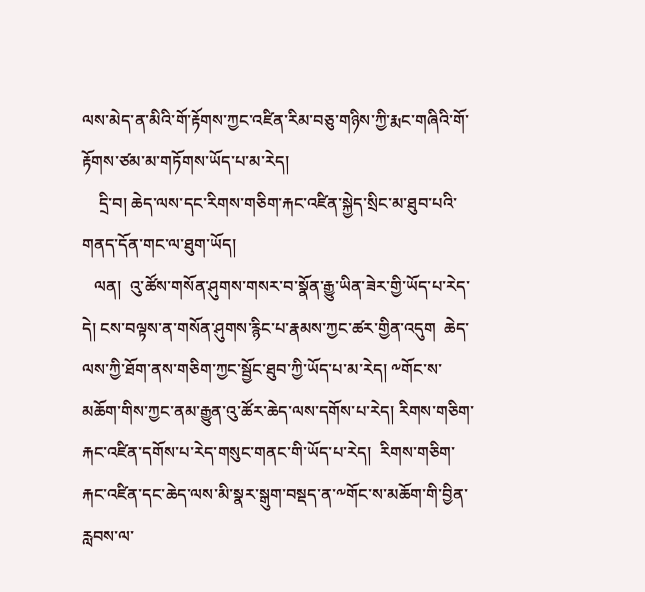ལས་མེད་ན་མིའི་གོ་རྟོགས་ཀྱང་འཛིན་རིམ་བཅུ་གཉིས་ཀྱི་རྨང་གཞིའི་གོ་རྟོགས་ཙམ་མ་གཏོགས་ཡོད་པ་མ་རེད།
    དྲི་བ། ཆེད་ལས་དང་རིགས་གཅིག་རྐང་འཛིན་སྐྱེད་སྲིང་མ་ཐུབ་པའི་གནད་དོན་གང་ལ་ཐུག་ཡོད།
   ལན།  འུ་ཚོས་གསོན་ཤུགས་གསར་བ་སྣོན་རྒྱུ་ཡིན་ཟེར་གྱི་ཡོད་པ་རེད་དེ། ངས་བལྟས་ན་གསོན་ཤུགས་རྙིང་པ་རྣམས་ཀྱང་ཚར་གྱིན་འདུག  ཆེད་ལས་ཀྱི་ཐོག་ནས་གཅིག་ཀྱང་སྦྱོང་ཐུབ་ཀྱི་ཡོད་པ་མ་རེད། ༸གོང་ས་མཆོག་གིས་ཀྱང་ནམ་རྒྱུན་འུ་ཚོར་ཆེད་ལས་དགོས་པ་རེད། རིགས་གཅིག་རྐང་འཛིན་དགོས་པ་རེད་གསུང་གནང་གི་ཡོད་པ་རེད།  རིགས་གཅིག་རྐང་འཛིན་དང་ཆེད་ལས་མི་སྣར་སྒུག་བསྡད་ན་༸གོང་ས་མཆོག་གི་བྱིན་རླབས་ལ་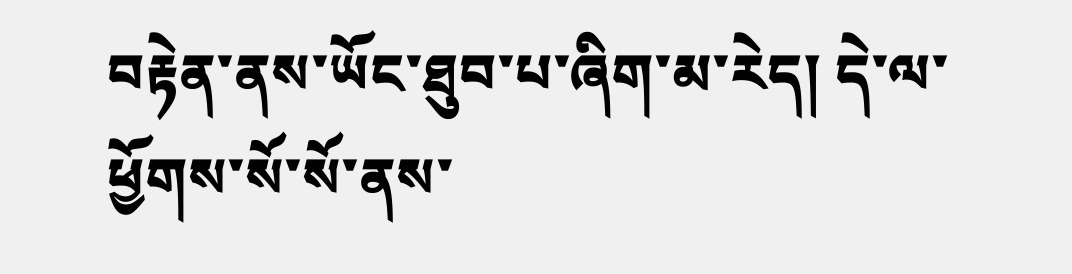བརྟེན་ནས་ཡོང་ཐུབ་པ་ཞིག་མ་རེད། དེ་ལ་ཕྱོགས་སོ་སོ་ནས་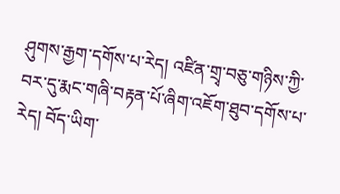ཤུགས་རྒྱག་དགོས་པ་རེད། འཛིན་གྲྭ་བཅུ་གཉིས་ཀྱི་བར་དུ་རྨང་གཞི་བརྟན་པོ་ཞིག་འཇོག་ཐུབ་དགོས་པ་རེད། བོད་ཡིག་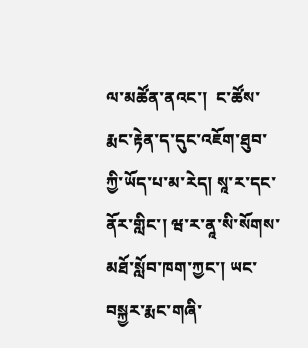ལ་མཚོན་ནའང་།  ང་ཚོས་རྨང་རྟེན་ད་དུང་འཇོག་ཐུབ་ཀྱི་ཡོད་པ་མ་རེད། སཱ་ར་དང་ནོར་གླིང་། ཝ་ར་ནཱ་སི་སོགས་མཐོ་སློབ་ཁག་ཀྱང་། ཡང་བསྐྱར་རྨང་གཞི་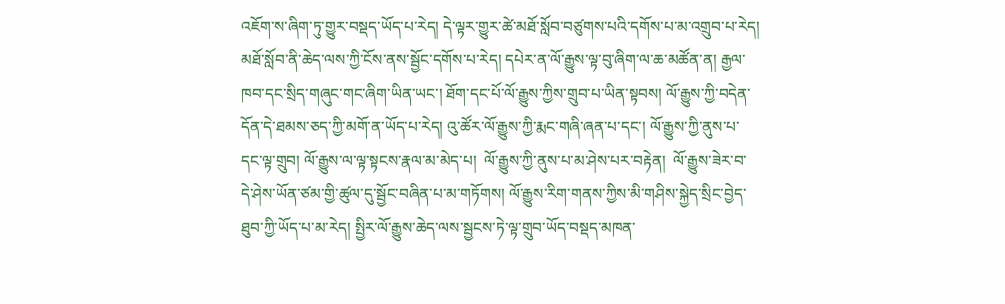འཇོག་ས་ཞིག་ཏུ་གྱུར་བསྡད་ཡོད་པ་རེད། དེ་ལྟར་གྱུར་ཚེ་མཐོ་སློབ་བཙུགས་པའི་དགོས་པ་མ་འགྲུབ་པ་རེད། མཐོ་སློབ་ནི་ཆེད་ལས་ཀྱི་ངོས་ནས་སྦྱོང་དགོས་པ་རེད། དཔེར་ན་ལོ་རྒྱུས་ལྟ་བུ་ཞིག་ལ་ཆ་མཚོན་ན། རྒྱལ་ཁབ་དང་སྲིད་གཞུང་གང་ཞིག་ཡིན་ཡང་། ཐོག་དང་པོ་ལོ་རྒྱུས་ཀྱིས་གྲུབ་པ་ཡིན་སྟབས། ལོ་རྒྱུས་ཀྱི་བདེན་དོན་དེ་ཐམས་ཅད་ཀྱི་མགོ་ན་ཡོད་པ་རེད། འུ་ཚོར་ལོ་རྒྱུས་ཀྱི་རྨང་གཞི་ཞན་པ་དང་། ལོ་རྒྱུས་ཀྱི་ནུས་པ་དང་ལྟ་གྲུབ། ལོ་རྒྱུས་ལ་ལྟ་སྟངས་རྣལ་མ་མེད་པ།  ལོ་རྒྱུས་ཀྱི་ནུས་པ་མ་ཤེས་པར་བརྟེན།  ལོ་རྒྱུས་ཟེར་བ་དེ་ཤེས་ཡོན་ཙམ་གྱི་ཚུལ་དུ་སྦྱོང་བཞིན་པ་མ་གཏོགས། ལོ་རྒྱུས་རིག་གནས་ཀྱིས་མི་གཤིས་སྐྱེད་སྲིང་བྱེད་ཐུབ་ཀྱི་ཡོད་པ་མ་རེད། སྤྱིར་ལོ་རྒྱུས་ཆེད་ལས་སྦྱངས་ཏེ་ལྟ་གྲུབ་ཡོད་བསྡད་མཁན་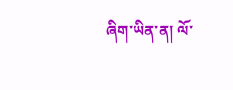ཞིག་ཡིན་ན། ལོ་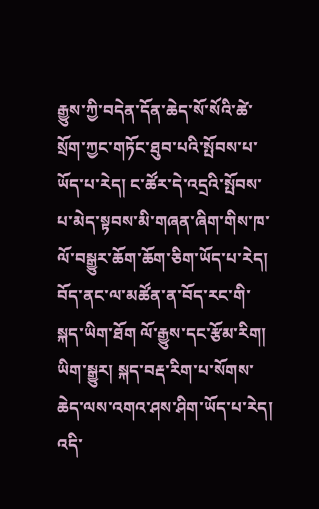རྒྱུས་ཀྱི་བདེན་དོན་ཆེད་སོ་སོའི་ཚེ་སྲོག་ཀྱང་གཏོང་ཐུབ་པའི་སྤོབས་པ་ཡོད་པ་རེད། ང་ཚོར་དེ་འདྲའི་སྤོབས་པ་མེད་སྟབས་མི་གཞན་ཞིག་གིས་ཁ་ལོ་བསྒྱུར་ཆོག་ཆོག་ཅིག་ཡོད་པ་རེད། བོད་ནང་ལ་མཚོན་ན་བོད་རང་གི་སྐད་ཡིག་ཐོག ལོ་རྒྱུས་དང་རྩོམ་རིག།  ཡིག་སྒྱུར། སྐད་བརྡ་རིག་པ་སོགས་ཆེད་ལས་འགའ་ཤས་ཤིག་ཡོད་པ་རེད། འདི་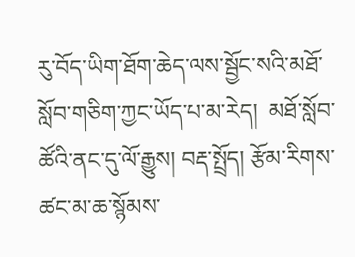རུ་བོད་ཡིག་ཐོག་ཆེད་ལས་སྦྱོང་སའི་མཐོ་སློབ་གཅིག་ཀྱང་ཡོད་པ་མ་རེད།  མཐོ་སློབ་ཚོའི་ནང་དུ་ལོ་རྒྱུས། བརྡ་སྤྲོད། རྩོམ་རིགས་ཚང་མ་ཆ་སྙོམས་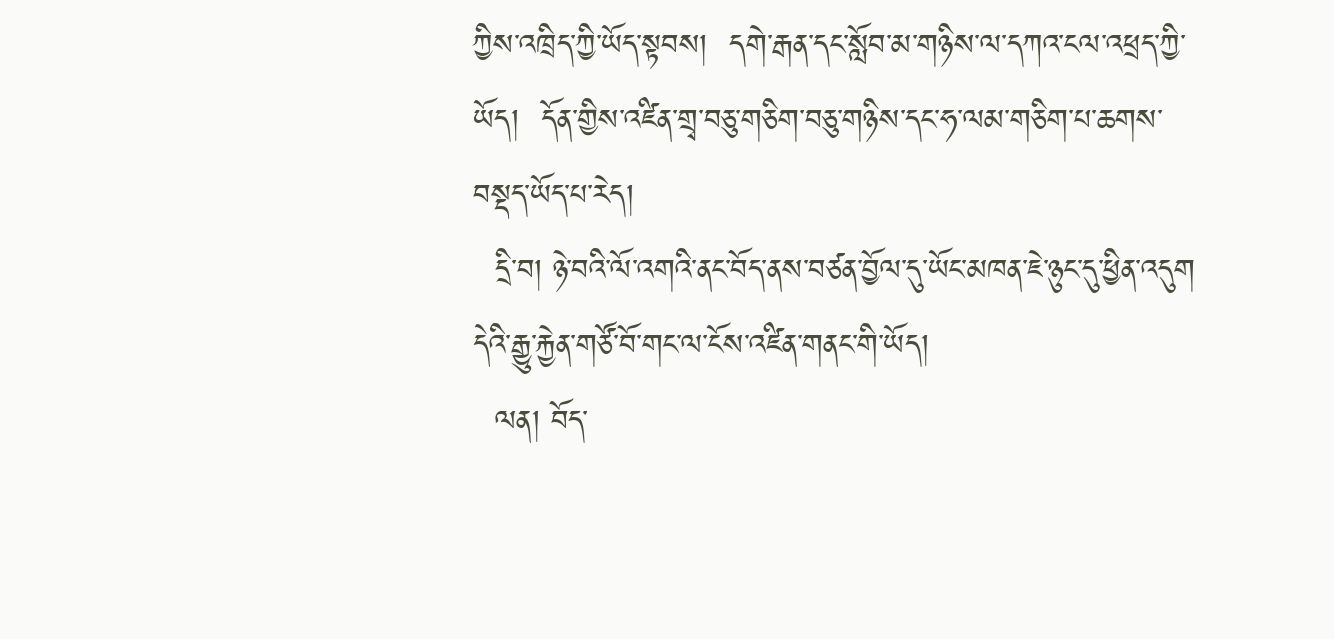ཀྱིས་འཁྲིད་ཀྱི་ཡོད་སྟབས།  དགེ་རྒན་དང་སློབ་མ་གཉིས་ལ་དཀའ་ངལ་འཕྲད་ཀྱི་ཡོད།  དོན་གྱིས་འཛིན་གྲྭ་བཅུ་གཅིག་བཅུ་གཉིས་དང་ཧ་ལམ་གཅིག་པ་ཆགས་བསྡད་ཡོད་པ་རེད།
  དྲི་བ། ཉེ་བའི་ལོ་འགའི་ནང་བོད་ནས་བཙན་བྱོལ་དུ་ཡོང་མཁན་ཇེ་ཉུང་དུ་ཕྱིན་འདུག དེའི་རྒྱུ་རྐྱེན་གཙོ་བོ་གང་ལ་ངོས་འཛིན་གནང་གི་ཡོད།
  ལན། བོད་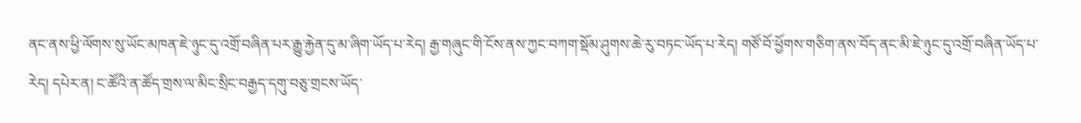ནང་ནས་ཕྱི་ལོགས་སུ་ཡོང་མཁན་ཇེ་ཉུང་དུ་འགྲོ་བཞིན་པར་རྒྱུ་རྐྱེན་དུ་མ་ཞིག་ཡོད་པ་རེད། རྒྱ་གཞུང་གི་ངོས་ནས་ཀྱང་བཀག་སྡོམ་ཤུགས་ཆེ་རུ་བཏང་ཡོད་པ་རེད། གཙོ་བོ་ཕྱོགས་གཅིག་ནས་བོད་ནང་མི་ཇེ་ཉུང་དུ་འགྲོ་བཞིན་ཡོད་པ་རེད། དཔེར་ན། ང་ཚོའི་ན་ཚོད་གྲས་ལ་མིང་སྲིང་བརྒྱད་དགུ་བཅུ་གྲངས་ཡོད་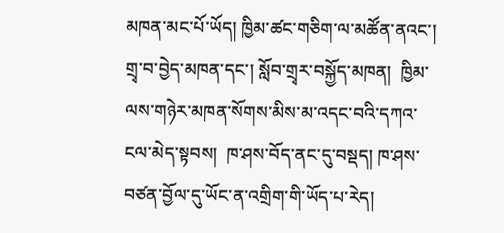མཁན་མང་པོ་ཡོད། ཁྱིམ་ཚང་གཅིག་ལ་མཚོན་ནའང་། གྲྭ་བ་བྱེད་མཁན་དང་། སློབ་གྲྭར་བསྐྱོད་མཁན།  ཁྱིམ་ལས་གཉེར་མཁན་སོགས་མིས་མ་འདང་བའི་དཀའ་ངལ་མེད་སྟབས།  ཁ་ཤས་བོད་ནང་དུ་བསྡད། ཁ་ཤས་བཙན་བྱོལ་དུ་ཡོང་ན་འགྲིག་གི་ཡོད་པ་རེད།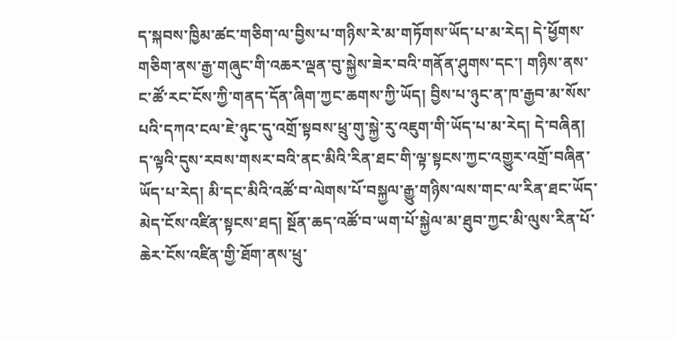ད་སྐབས་ཁྱིམ་ཚང་གཅིག་ལ་བྱིས་པ་གཉིས་རེ་མ་གཏོགས་ཡོད་པ་མ་རེད། དེ་ཕྱོགས་གཅིག་ནས་རྒྱ་གཞུང་གི་འཆར་ལྡན་བུ་སྐྱེས་ཟེར་བའི་གནོན་ཤུགས་དང་། གཉིས་ནས་ང་ཚོ་རང་ངོས་ཀྱི་གནད་དོན་ཞིག་ཀྱང་ཆགས་ཀྱི་ཡོད། བྱིས་པ་ཉུང་ན་ཁ་རྒྱབ་མ་སོས་པའི་དཀའ་ངལ་ཇེ་ཉུང་དུ་འགྲོ་སྟབས་ཕྲུ་གུ་སྐྱེ་རུ་འཇུག་གི་ཡོད་པ་མ་རེད། དེ་བཞིན། ད་ལྟའི་དུས་རབས་གསར་བའི་ནང་མིའི་རིན་ཐང་གི་ལྟ་སྟངས་ཀྱང་འགྱུར་འགྲོ་བཞིན་ཡོད་པ་རེད། མི་དང་མིའི་འཚོ་བ་ལེགས་པོ་བསྐྱལ་རྒྱུ་གཉིས་ལས་གང་ལ་རིན་ཐང་ཡོད་མེད་ངོས་འཛིན་སྟངས་ཐད། སྔོན་ཆད་འཚོ་བ་ཡག་པོ་སྐྱེལ་མ་ཐུབ་ཀྱང་མི་ལུས་རིན་པོ་ཆེར་ངོས་འཛིན་གྱི་ཐོག་ནས་ཕྲུ་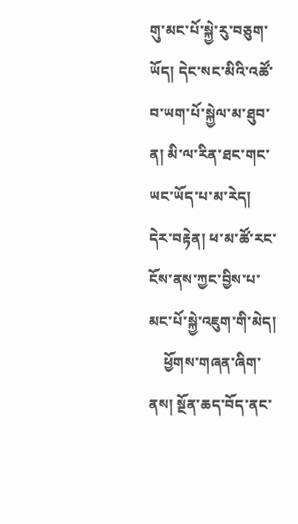གུ་མང་པོ་སྐྱེ་རུ་བཅུག་ཡོད། དེང་སང་མིའི་འཚོ་བ་ཡག་པོ་སྐྱེལ་མ་ཐུབ་ན། མི་ལ་རིན་ཐང་གང་ཡང་ཡོད་པ་མ་རེད། དེར་བརྟེན། ཕ་མ་ཚོ་རང་ངོས་ནས་ཀྱང་བྱིས་པ་མང་པོ་སྐྱེ་འཇུག་གི་མེད།
    ཕྱོགས་གཞན་ཞིག་ནས། སྔོན་ཆད་བོད་ནང་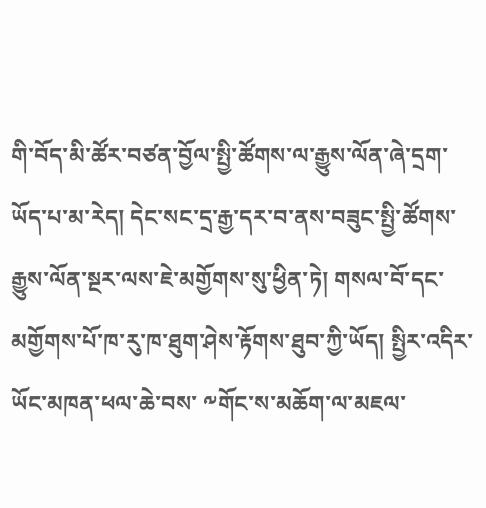གི་བོད་མི་ཚོར་བཙན་བྱོལ་སྤྱི་ཚོགས་ལ་རྒྱུས་ལོན་ཞེ་དྲག་ཡོད་པ་མ་རེད། དེང་སང་དྲ་རྒྱ་དར་བ་ནས་བཟུང་སྤྱི་ཚོགས་རྒྱུས་ལོན་སྔར་ལས་ཇེ་མགྱོགས་སུ་ཕྱིན་ཏེ། གསལ་བོ་དང་མགྱོགས་པོ་ཁ་རུ་ཁ་ཐུག་ཤེས་རྟོགས་ཐུབ་ཀྱི་ཡོད། སྤྱིར་འདིར་ཡོང་མཁན་ཕལ་ཆེ་བས་ ༸གོང་ས་མཆོག་ལ་མཇལ་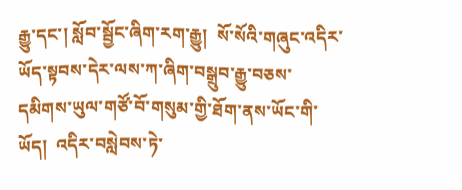རྒྱུ་དང་། སློབ་སྦྱོང་ཞིག་རག་རྒྱུ།  སོ་སོའི་གཞུང་འདིར་ཡོད་སྟབས་དེར་ལས་ཀ་ཞིག་བསྒྲུབ་རྒྱུ་བཅས་དམིགས་ཡུལ་གཙོ་བོ་གསུམ་གྱི་ཐོག་ནས་ཡོང་གི་ཡོད།  འདིར་བསླེབས་ཏེ་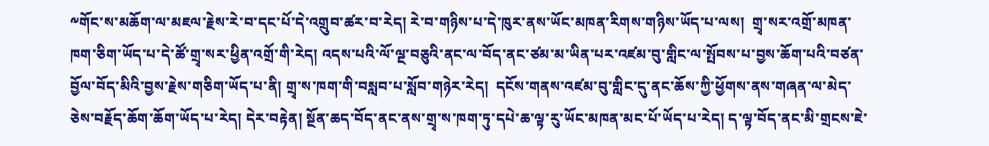༸གོང་ས་མཆོག་ལ་མཇལ་རྗེས་རེ་བ་དང་པོ་དེ་འགྲུབ་ཚར་བ་རེད། རེ་བ་གཉིས་པ་དེ་ཁུར་ནས་ཡོང་མཁན་རིགས་གཉིས་ཡོད་པ་ལས།  གྲྭ་སར་འགྲོ་མཁན་ཁག་ཅིག་ཡོད་པ་དེ་ཚོ་གྲྭ་སར་ཕྱིན་འགྲོ་གི་རེད། འདས་པའི་ལོ་ལྔ་བཅུའི་ནང་ལ་བོད་ནང་ཙམ་མ་ཡིན་པར་འཛམ་བུ་གླིང་ལ་སྤོབས་པ་བྱས་ཆོག་པའི་བཙན་བྱོལ་བོད་མིའི་བྱས་རྗེས་གཅིག་ཡོད་པ་ནི། གྲྭ་ས་ཁག་གི་བསླབ་པ་སློབ་གཉེར་རེད།  དངོས་གནས་འཛམ་བུ་གླིང་དུ་ནང་ཆོས་ཀྱི་ཕྱོགས་ནས་གཞན་ལ་མེད་ཅེས་བརྗོད་ཆོག་ཆོག་ཡོད་པ་རེད། དེར་བརྟེན། སྔོན་ཆད་བོད་ནང་ནས་གྲྭ་ས་ཁག་ཏུ་དཔེ་ཆ་ལྟ་རུ་ཡོང་མཁན་མང་པོ་ཡོད་པ་རེད། ད་ལྟ་བོད་ནང་མི་གྲངས་ཇེ་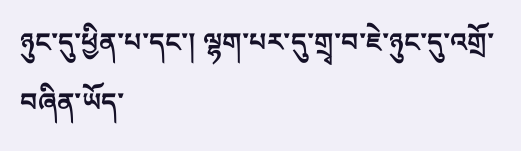ཉུང་དུ་ཕྱིན་པ་དང་། ལྷག་པར་དུ་གྲྭ་བ་ཇེ་ཉུང་དུ་འགྲོ་བཞིན་ཡོད་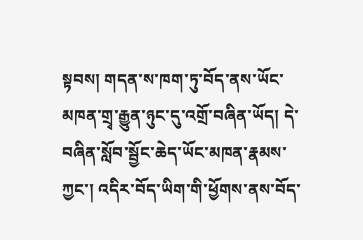སྟབས། གདན་ས་ཁག་ཏུ་བོད་ནས་ཡོང་མཁན་གྲྭ་རྒྱུན་ཉུང་དུ་འགྲོ་བཞིན་ཡོད། དེ་བཞིན་སློབ་སྦྱོང་ཆེད་ཡོང་མཁན་རྣམས་ཀྱང་། འདིར་བོད་ཡིག་གི་ཕྱོགས་ནས་བོད་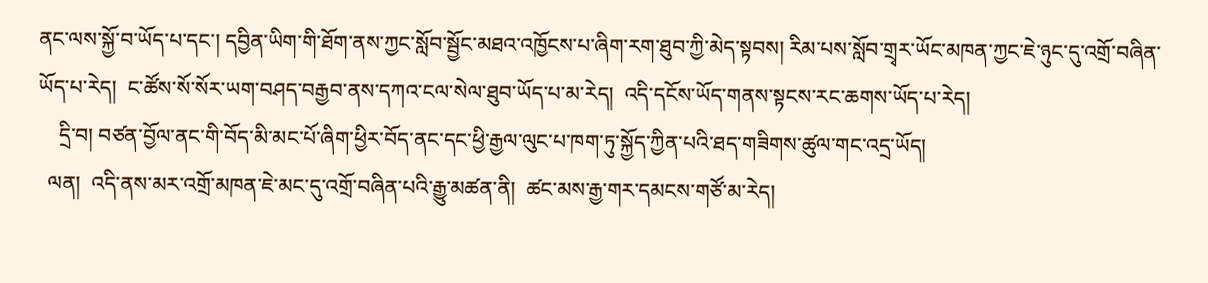ནང་ལས་སྐྱོ་བ་ཡོད་པ་དང་། དབྱིན་ཡིག་གི་ཐོག་ནས་ཀྱང་སློབ་སྦྱོང་མཐའ་འཁྱོངས་པ་ཞིག་རག་ཐུབ་ཀྱི་མེད་སྟབས། རིམ་པས་སློབ་གྲྭར་ཡོང་མཁན་ཀྱང་ཇེ་ཉུང་དུ་འགྲོ་བཞིན་ཡོད་པ་རེད།  ང་ཚོས་སོ་སོར་ཡག་བཤད་བརྒྱབ་ནས་དཀའ་ངལ་སེལ་ཐུབ་ཡོད་པ་མ་རེད།  འདི་དངོས་ཡོད་གནས་སྟངས་རང་ཆགས་ཡོད་པ་རེད།
    དྲི་བ། བཙན་བྱོལ་ནང་གི་བོད་མི་མང་པོ་ཞིག་ཕྱིར་བོད་ནང་དང་ཕྱི་རྒྱལ་ལུང་པ་ཁག་ཏུ་སྐྱོད་ཀྱིན་པའི་ཐད་གཟིགས་ཚུལ་གང་འདྲ་ཡོད།
  ལན།  འདི་ནས་མར་འགྲོ་མཁན་ཇེ་མང་དུ་འགྲོ་བཞིན་པའི་རྒྱུ་མཚན་ནི།  ཚང་མས་རྒྱ་གར་དམངས་གཙོ་མ་རེད།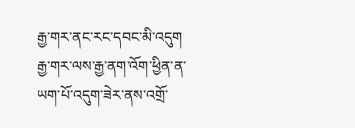རྒྱ་གར་ནང་རང་དབང་མི་འདུག རྒྱ་གར་ལས་རྒྱ་ནག་འོག་ཕྱིན་ན་ཡག་པོ་འདུག་ཟེར་ནས་འགྲོ་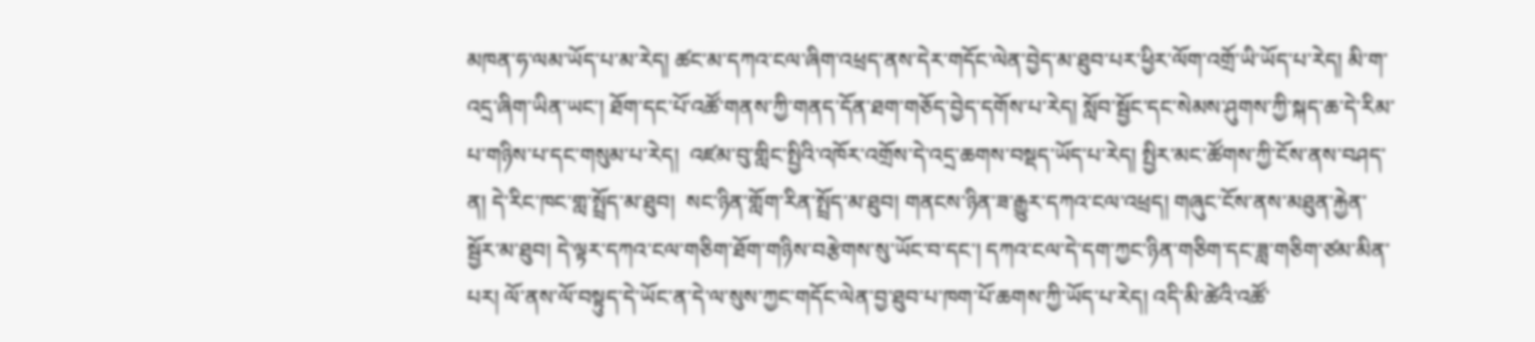མཁན་ཧ་ལམ་ཡོད་པ་མ་རེད། ཚང་མ་དཀའ་ངལ་ཞིག་འཕྲད་ནས་དེར་གདོང་ལེན་བྱེད་མ་ཐུབ་པར་ཕྱིར་ལོག་འགྲོ་ཡི་ཡོད་པ་རེད། མི་ག་འདྲ་ཞིག་ཡིན་ཡང་། ཐོག་དང་པོ་འཚོ་གནས་ཀྱི་གནད་དོན་ཐག་གཅོད་བྱེད་དགོས་པ་རེད། སློབ་སྦྱོང་དང་སེམས་ཤུགས་ཀྱི་སྐད་ཆ་དེ་རིམ་པ་གཉིས་པ་དང་གསུམ་པ་རེད།  འཛམ་བུ་གླིང་སྤྱིའི་འཁོར་འགྲོས་དེ་འདྲ་ཆགས་བསྡད་ཡོད་པ་རེད། སྤྱིར་མང་ཚོགས་ཀྱི་ངོས་ནས་བཤད་ན། དེ་རིང་ཁང་གླ་སྤྲོད་མ་ཐུབ།  སང་ཉིན་གློག་རིན་སྤྲོད་མ་ཐུབ། གནངས་ཉིན་ཟ་རྒྱུར་དཀའ་ངལ་འཕྲད། གཞུང་ངོས་ནས་མཐུན་རྐྱེན་སྦྱོར་མ་ཐུབ། དེ་ལྟར་དཀའ་ངལ་གཅིག་ཐོག་གཉིས་བརྩེགས་སུ་ཡོང་བ་དང་། དཀའ་ངལ་དེ་དག་ཀྱང་ཉིན་གཅིག་དང་ཟླ་གཅིག་ཙམ་མིན་པར། ལོ་ནས་ལོ་བསྟུད་དེ་ཡོང་ན་དེ་ལ་སུས་ཀྱང་གདོང་ལེན་བྱ་ཐུབ་པ་ཁག་པོ་ཆགས་ཀྱི་ཡོད་པ་རེད། འདི་མི་ཚེའི་འཚོ་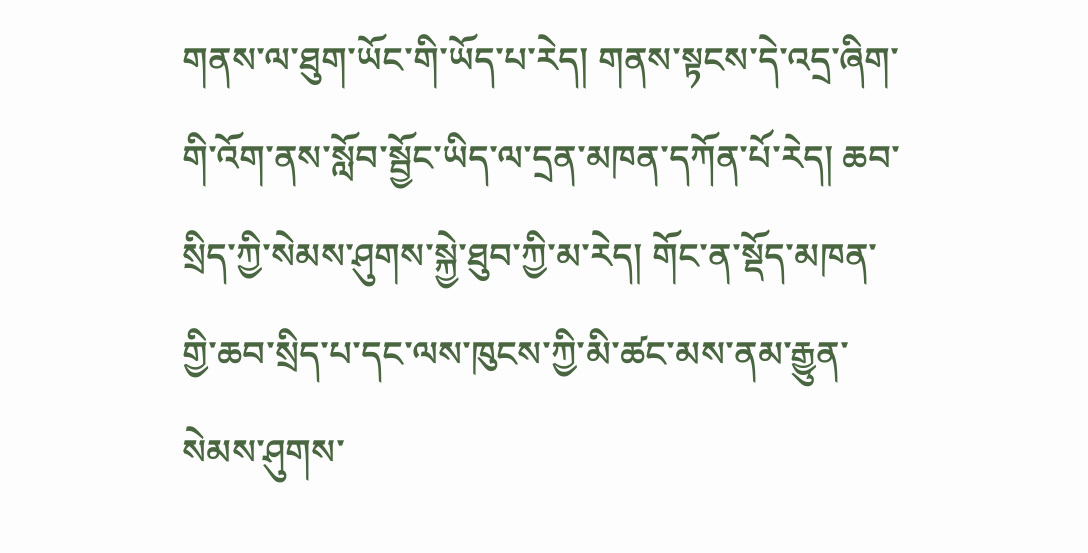གནས་ལ་ཐུག་ཡོང་གི་ཡོད་པ་རེད། གནས་སྟངས་དེ་འདྲ་ཞིག་གི་འོག་ནས་སློབ་སྦྱོང་ཡིད་ལ་དྲན་མཁན་དཀོན་པོ་རེད། ཆབ་སྲིད་ཀྱི་སེམས་ཤུགས་སྐྱེ་ཐུབ་ཀྱི་མ་རེད། གོང་ན་སྡོད་མཁན་གྱི་ཆབ་སྲིད་པ་དང་ལས་ཁུངས་ཀྱི་མི་ཚང་མས་ནམ་རྒྱུན་སེམས་ཤུགས་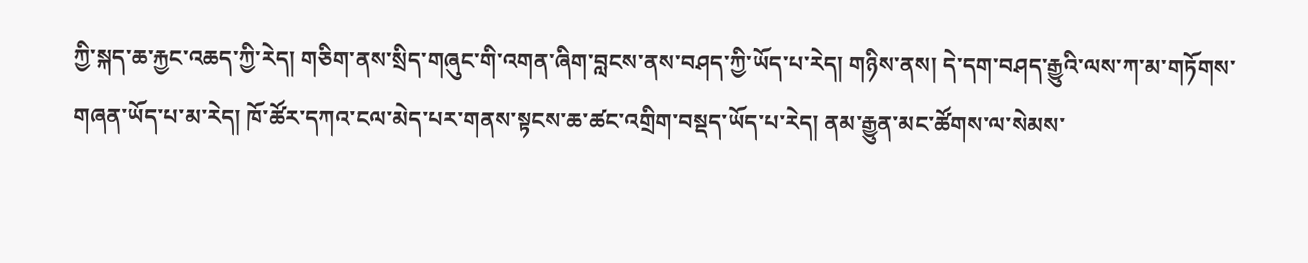ཀྱི་སྐད་ཆ་རྐྱང་འཆད་ཀྱི་རེད། གཅིག་ནས་སྲིད་གཞུང་གི་འགན་ཞིག་བླངས་ནས་བཤད་ཀྱི་ཡོད་པ་རེད། གཉིས་ནས། དེ་དག་བཤད་རྒྱུའི་ལས་ཀ་མ་གཏོགས་གཞན་ཡོད་པ་མ་རེད། ཁོ་ཚོར་དཀའ་ངལ་མེད་པར་གནས་སྟངས་ཆ་ཚང་འགྲིག་བསྡད་ཡོད་པ་རེད། ནམ་རྒྱུན་མང་ཚོགས་ལ་སེམས་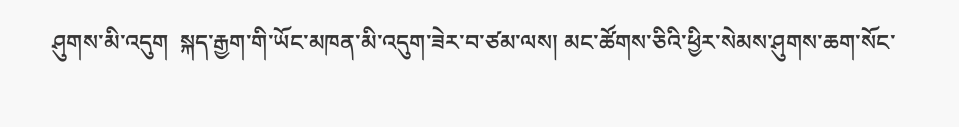ཤུགས་མི་འདུག  སྐད་རྒྱག་གི་ཡོང་མཁན་མི་འདུག་ཟེར་བ་ཙམ་ལས། མང་ཚོགས་ཅིའི་ཕྱིར་སེམས་ཤུགས་ཆག་སོང་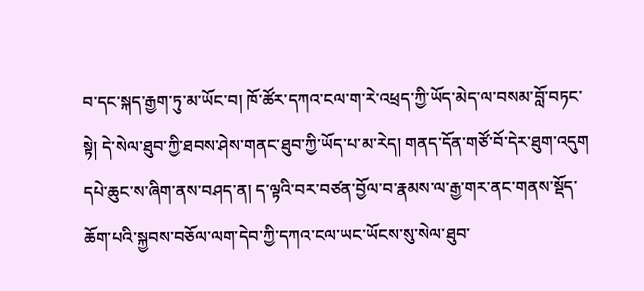བ་དང་སྐད་རྒྱག་ཏུ་མ་ཡོང་བ། ཁོ་ཚོར་དཀའ་ངལ་ག་རེ་འཕྲད་ཀྱི་ཡོད་མེད་ལ་བསམ་བློ་བཏང་སྟེ། དེ་སེལ་ཐུབ་ཀྱི་ཐབས་ཤེས་གནང་ཐུབ་ཀྱི་ཡོད་པ་མ་རེད། གནད་དོན་གཙོ་བོ་དེར་ཐུག་འདུག དཔེ་ཆུང་ས་ཞིག་ནས་བཤད་ན། ད་ལྟའི་བར་བཙན་བྱོལ་བ་རྣམས་ལ་རྒྱ་གར་ནང་གནས་སྡོད་ཆོག་པའི་སྐྱབས་བཅོལ་ལག་དེབ་ཀྱི་དཀའ་ངལ་ཡང་ཡོངས་སུ་སེལ་ཐུབ་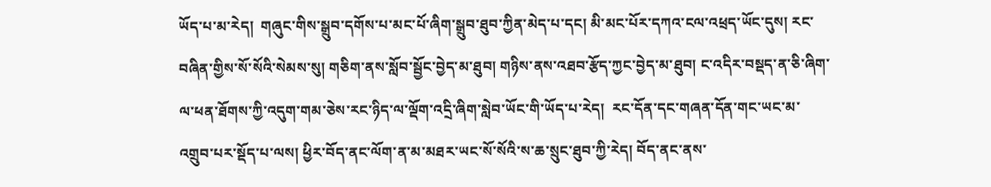ཡོད་པ་མ་རེད།  གཞུང་གིས་སྒྲུབ་དགོས་པ་མང་པོ་ཞིག་སྒྲུབ་ཐུབ་ཀྱིན་མེད་པ་དང། མི་མང་པོར་དཀའ་ངལ་འཕྲད་ཡོང་དུས། རང་བཞིན་གྱིས་སོ་སོའི་སེམས་སུ། གཅིག་ནས་སློབ་སྦྱོང་བྱེད་མ་ཐུབ། གཉིས་ནས་འཐབ་རྩོད་ཀྱང་བྱེད་མ་ཐུབ། ང་འདིར་བསྡད་ན་ཅི་ཞིག་ལ་ཕན་ཐོགས་ཀྱི་འདུག་གམ་ཅེས་རང་ཉིད་ལ་ལྡོག་འདྲི་ཞིག་སླེབ་ཡོང་གི་ཡོད་པ་རེད།  རང་དོན་དང་གཞན་དོན་གང་ཡང་མ་འགྲུབ་པར་སྡོད་པ་ལས། ཕྱིར་བོད་ནང་ལོག་ན་མ་མཐར་ཡང་སོ་སོའི་ས་ཆ་སྲུང་ཐུབ་ཀྱི་རེད། བོད་ནང་ནས་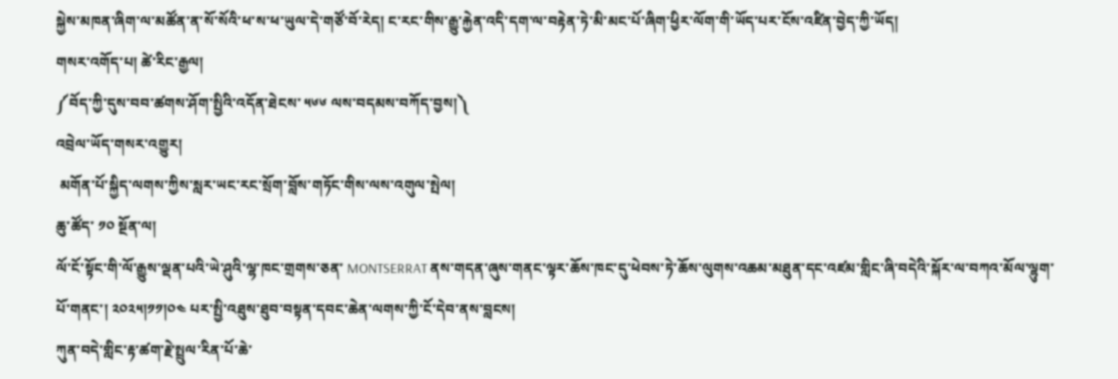སྐྱེས་མཁན་ཞིག་ལ་མཚོན་ན་སོ་སོའི་ཕ་ས་ཕ་ཡུལ་དེ་གཙོ་བོ་རེད། ང་རང་གིས་རྒྱུ་རྐྱེན་འདི་དག་ལ་བརྟེན་ཏེ་མི་མང་པོ་ཞིག་ཕྱིར་ལོག་གི་ཡོད་པར་ངོས་འཛིན་བྱེད་ཀྱི་ཡོད།
གསར་འགོད་པ། ཚེ་རིང་རྒྱལ།
༼བོད་ཀྱི་དུས་བབ་ཚགས་ཤོག་སྤྱིའི་འདོན་ཐེངས་ ༥༦༦ ལས་བདམས་བཀོད་བྱས།༽
འབྲེལ་ཡོད་གསར་འགྱུར།
 མགོན་པོ་སྐྱིད་ལགས་ཀྱིས་སླར་ཡང་རང་སྲོག་བློས་གཏོང་གིས་ལས་འགུལ་སྤེལ།
ཆུ་ཚོད་ ༡༠ སྔོན་ལ།
ལོ་ངོ་སྟོང་གི་ལོ་རྒྱུས་ལྡན་པའི་ཡེ་ཤུའི་ལྷ་ཁང་གྲགས་ཅན་ MONTSERRAT ནས་གདན་ཞུས་གནང་ལྟར་ཆོས་ཁང་དུ་ཕེབས་ཏེ་ཆོས་ལུགས་འཆམ་མཐུན་དང་འཛམ་གླིང་ཞི་བདེའི་སྐོར་ལ་བཀའ་མོལ་ལྷུག་པོ་གནང་། ༢༠༢༥།༡༡།༠༤ པར་སྤྱི་འཐུས་ཐུབ་བསྟན་དབང་ཆེན་ལགས་ཀྱི་ངོ་དེབ་ནས་བླངས།
ཀུན་བདེ་གླིང་རྟ་ཚག་རྗེ་སྤྲུལ་རིན་པོ་ཆེ་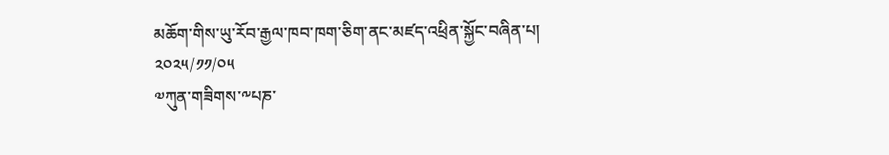མཆོག་གིས་ཡུ་རོབ་རྒྱལ་ཁབ་ཁག་ཅིག་ནང་མཛད་འཕྲིན་སྐྱོང་བཞིན་པ།
༢༠༢༥/༡༡/༠༥
༧ཀུན་གཟིགས་༸པཎ་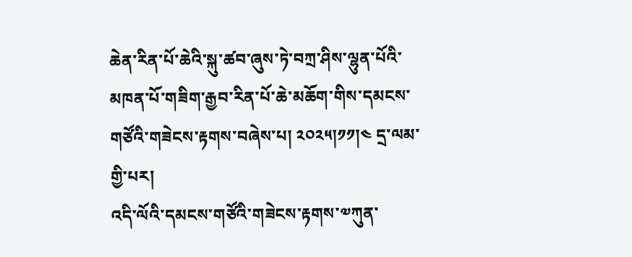ཆེན་རིན་པོ་ཆེའི་སྐུ་ཚབ་ཞུས་ཏེ་བཀྲ་ཤིས་ལྷུན་པོའི་མཁན་པོ་གཟིག་རྒྱབ་རིན་པོ་ཆེ་མཆོག་གིས་དམངས་གཙོའི་གཟེངས་རྟགས་བཞེས་པ། ༢༠༢༥།༡༡།༤ དྲ་ལམ་གྱི་པར།
འདི་ལོའི་དམངས་གཙོའི་གཟེངས་རྟགས་༧ཀུན་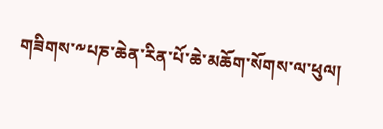གཟིགས་༸པཎ་ཆེན་རིན་པོ་ཆེ་མཆོག་སོགས་ལ་ཕུལ།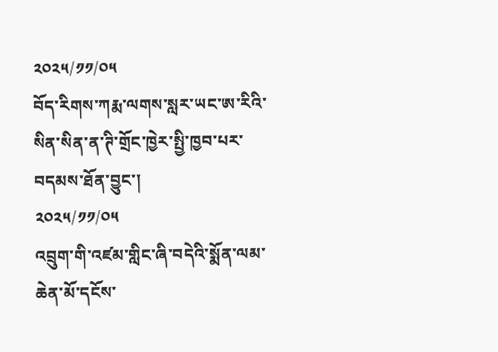༢༠༢༥/༡༡/༠༥
བོད་རིགས་ཀརྨ་ལགས་སླར་ཡང་ཨ་རིའི་སིན་སིན་ན་ཊི་གྲོང་ཁྱེར་སྤྱི་ཁྱབ་པར་བདམས་ཐོན་བྱུང་།
༢༠༢༥/༡༡/༠༥
འབྲུག་གི་འཛམ་གླིང་ཞི་བདེའི་སྨོན་ལམ་ཆེན་མོ་དངོས་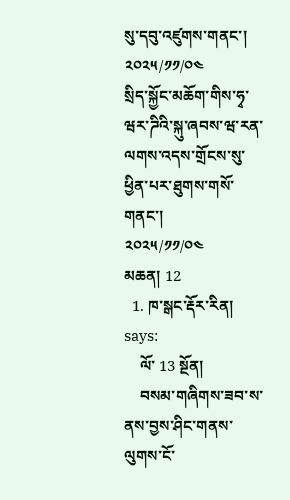སུ་དབུ་འཛུགས་གནང་།
༢༠༢༥/༡༡/༠༤
སྲིད་སྐྱོང་མཆོག་གིས་ཧྭ་ཝར་ཌིའི་སྐུ་ཞབས་ཝ་རན་ལགས་འདས་གྲོངས་སུ་ཕྱིན་པར་ཐུགས་གསོ་གནང་།
༢༠༢༥/༡༡/༠༤
མཆན། 12
  1. ཁ་སྒང་རྡོར་རིན། says:
    ལོ་ 13 སྔོན།
    བསམ་གཞིགས་ཟབ་ས་ནས་བྱས་ཤིང་གནས་ལུགས་ངོ་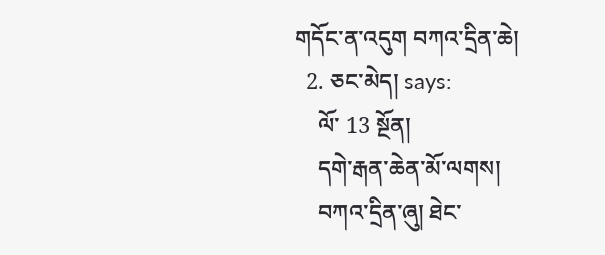གདོང་ན་འདུག བཀའ་དྲིན་ཆེ།
  2. ཅང་མེད། says:
    ལོ་ 13 སྔོན།
    དགེ་རྒན་ཆེན་མོ་ལགས།
    བཀའ་དྲིན་ཞུ། ཐེང་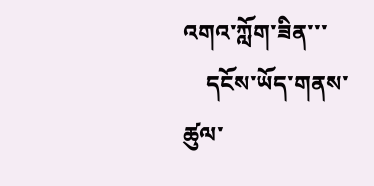འགའ་ཀློག་ཟིན་་་
    དངོས་ཡོད་གནས་ཚུལ་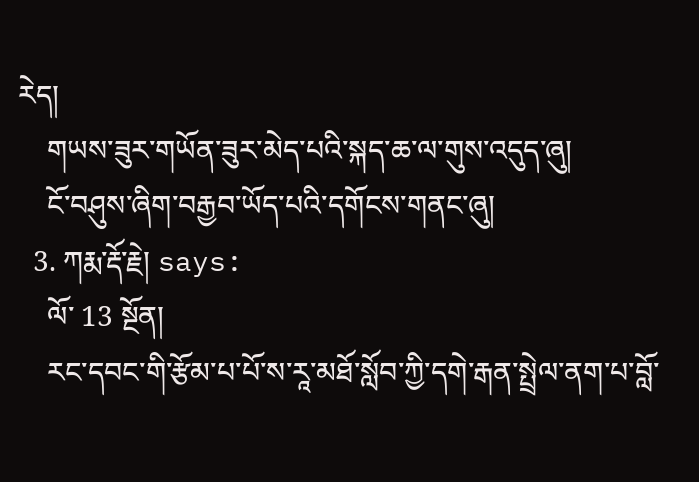རེད།
    གཡས་ཟུར་གཡོན་ཟུར་མེད་པའི་སྐད་ཆ་ལ་གུས་འདུད་ཞུ།
    ངོ་བཤུས་ཞིག་བརྒྱབ་ཡོད་པའི་དགོངས་གནང་ཞུ།
  3. ཀརྨ་རྡོ་རྗེ། says:
    ལོ་ 13 སྔོན།
    རང་དབང་གི་རྩོམ་པ་པོ་ས་རཱ་མཐོ་སློབ་ཀྱི་དགེ་རྒན་སྤྲེལ་ནག་པ་བློ་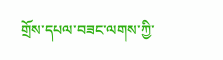གྲོས་དཔལ་བཟང་ལགས་ཀྱི་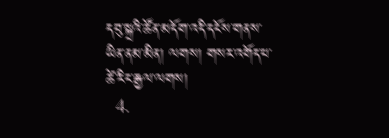དབུ་སྐྲའི་ཚོན་མདོག་འདི་དངོས་གནས་ཡིན་ནམ་མིན། ལགས། གསར་འགོད་པ་ཚེ་རིང་རྒྱལ་ལགས།
  4.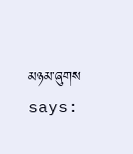མཉམ་ཞུགས says: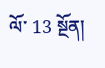ལོ་ 13 སྔོན།